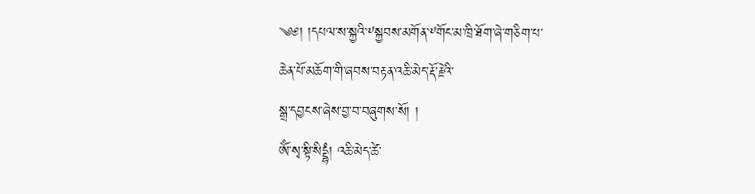༄༅། །དཔལ་ས་སྐྱའི་༸སྐྱབས་མགོན་༸གོང་མ་ཁྲི་ཐོག་ཞེ་གཅིག་པ་
ཆེན་པོ་མཆོག་གི་ཞབས་བརྟན་འཆི་མེད་རྡོ་རྗེའི་
སྒྲ་དབྱངས་ཞེས་བྱ་བ་བཞུགས་སོ། །
ཨོཾ་སྭ་སྟི་སིདྡྷཾ། འཆི་མེད་ཚེ་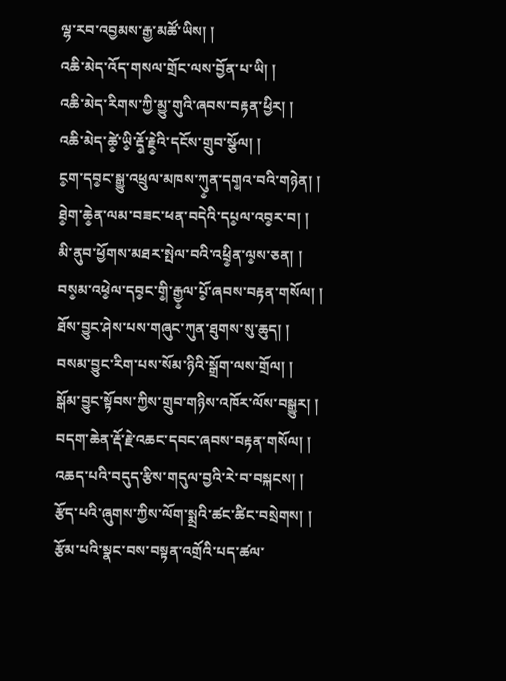ལྷ་རབ་འབྱམས་རྒྱ་མཚོ་ཡིས། །
འཆི་མེད་འོད་གསལ་གྲོང་ལས་བྱོན་པ་ཡི། །
འཆི་མེད་རིགས་ཀྱི་མྱུ་གུའི་ཞབས་བརྟན་ཕྱིར། །
འཆི་མེད་ཚེ༵་ཡི༵་རྡོ༵་རྗེ༵འི་དངོས་གྲུབ་སྩོལ། །
ང༵ག་དབ༵ང་སྒྱུ་འཕྲུལ་མཁས་ཀུ༵ན་དག༵འ་བའི་གཉེན། །
ཐེ༵ག་ཆེ༵ན་ལམ་བཟང་ཕན་བདེའི་དཔ༵ལ་འབ༵ར་བ། །
མི་ནུབ་ཕྱོགས་མཐར་སྤེལ་བའི་འཕྲི༵ན་ལ༵ས་ཅན། །
བས༵མ་འཕེ༵ལ་དབ༵ང་གི༵་རྒྱ༵ལ་པོ༵་ཞབས་བརྟན་གསོལ། །
ཐོས་བྱུང་ཤེས་པས་གཞུང་ཀུན་ཐུགས་སུ་ཆུད། །
བསམ་བྱུང་རིག་པས་སོམ་ཉིའི་སྒྲོག་ལས་གྲོལ། །
སྒོམ་བྱུང་སྟོབས་ཀྱིས་གྲུབ་གཉིས་འཁོར་ལོས་བསྒྱུར། །
བདག་ཆེན་རྡོ་རྗེ་འཆང་དབང་ཞབས་བརྟན་གསོལ། །
འཆད་པའི་བདུད་རྩིས་གདུལ་བྱའི་རེ་བ་བསྐངས། །
རྩོད་པའི་ཞུགས་ཀྱིས་ལོག་སྨྲའི་ཚང་ཚིང་བསྲེགས། །
རྩོམ་པའི་སྣང་བས་བསྟན་འགྲོའི་པད་ཚལ་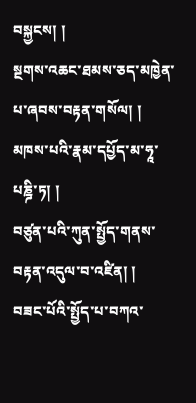བསྐྱངས། །
སྔགས་འཆང་ཐམས་ཅད་མཁྱེན་པ་ཞབས་བརྟན་གསོལ། །
མཁས་པའི་རྣམ་དཔྱོད་མ་ཧཱ་པཎྜི་ཏ། །
བཙུན་པའི་ཀུན་སྤྱོད་གནས་བརྟན་འདུལ་བ་འཛིན། །
བཟང་པོའི་སྤྱོད་པ་བཀའ་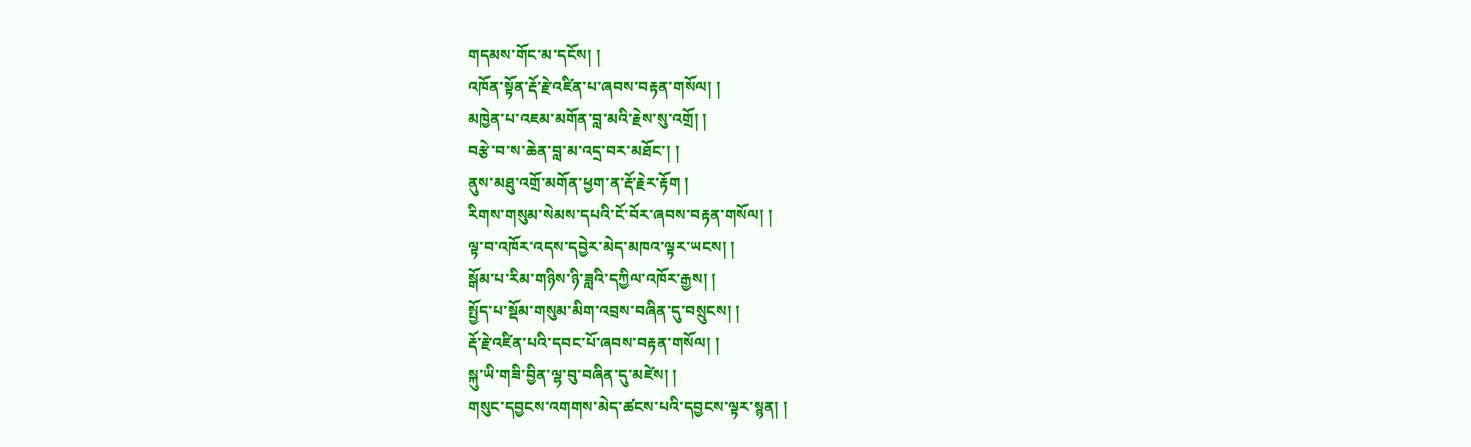གདམས་གོང་མ་དངོས། །
འཁོན་སྟོན་རྡོ་རྗེ་འཛིན་པ་ཞབས་བརྟན་གསོལ། །
མཁྱེན་པ་འཇམ་མགོན་བླ་མའི་རྗེས་སུ་འགྲོ། །
བརྩེ་བ་ས་ཆེན་བླ་མ་འདྲ་བར་མཐོང་། །
ནུས་མཐུ་འགྲོ་མགོན་ཕྱག་ན་རྡོ་རྗེར་རྟོག །
རིགས་གསུམ་སེམས་དཔའི་ངོ་བོར་ཞབས་བརྟན་གསོལ། །
ལྟ་བ་འཁོར་འདས་དབྱེར་མེད་མཁའ་ལྟར་ཡངས། །
སྒོམ་པ་རིམ་གཉིས་ཉི་ཟླའི་དཀྱིལ་འཁོར་རྒྱས། །
སྤྱོད་པ་སྡོམ་གསུམ་མིག་འབྲས་བཞིན་དུ་བསྲུངས། །
རྡོ་རྗེ་འཛིན་པའི་དབང་པོ་ཞབས་བརྟན་གསོལ། །
སྐུ་ཡི་གཟི་བྱིན་ལྷ་བུ་བཞིན་དུ་མཛེས། །
གསུང་དབྱངས་འགགས་མེད་ཚངས་པའི་དབྱངས་ལྟར་སྙན། །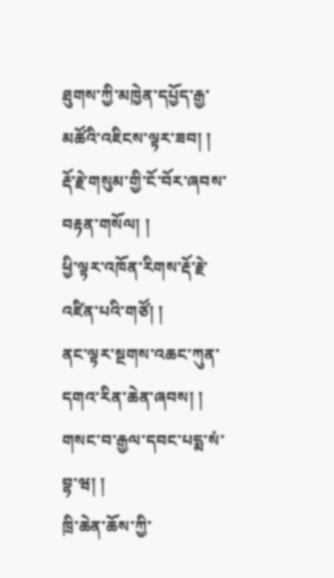ཐུགས་ཀྱི་མཁྱེན་དཔྱོད་རྒྱ་མཚོའི་འཇིངས་ལྟར་ཟབ། །
རྡོ་རྗེ་གསུམ་གྱི་ངོ་བོར་ཞབས་བརྟན་གསོལ། །
ཕྱི་ལྟར་འཁོན་རིགས་རྡོ་རྗེ་འཛིན་པའི་གཙོ། །
ནང་ལྟར་སྔགས་འཆང་ཀུན་དགའ་རིན་ཆེན་ཞབས། །
གསང་བ་རྒྱལ་དབང་པདྨ་སཾ་བྷ་ཝ། །
ཁྲི་ཆེན་ཆོས་ཀྱི་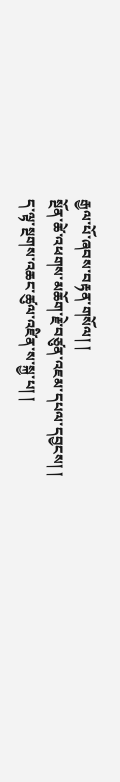རྒྱལ་པོ་ཞབས་བརྟན་གསོལ། །
སྔོན་ཚེ་འཕགས་མཆོག་རྗེ་བཙུན་འཇམ་དཔལ་དབྱངས། །
ད་ལྟ་སྔགས་འཆང་ཚུལ་འཛིན་ས་སྐྱ་པ། །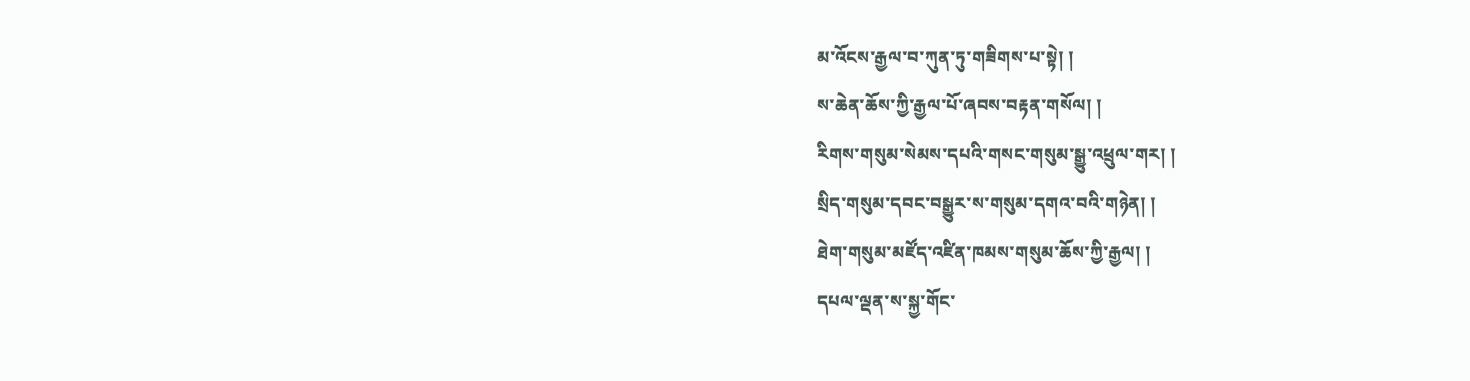མ་འོངས་རྒྱལ་བ་ཀུན་ཏུ་གཟིགས་པ་སྟེ། །
ས་ཆེན་ཆོས་ཀྱི་རྒྱལ་པོ་ཞབས་བརྟན་གསོལ། །
རིགས་གསུམ་སེམས་དཔའི་གསང་གསུམ་སྒྱུ་འཕྲུལ་གར། །
སྲིད་གསུམ་དབང་བསྒྱུར་ས་གསུམ་དགའ་བའི་གཉེན། །
ཐེག་གསུམ་མཛོད་འཛིན་ཁམས་གསུམ་ཆོས་ཀྱི་རྒྱལ། །
དཔལ་ལྡན་ས་སྐྱ་གོང་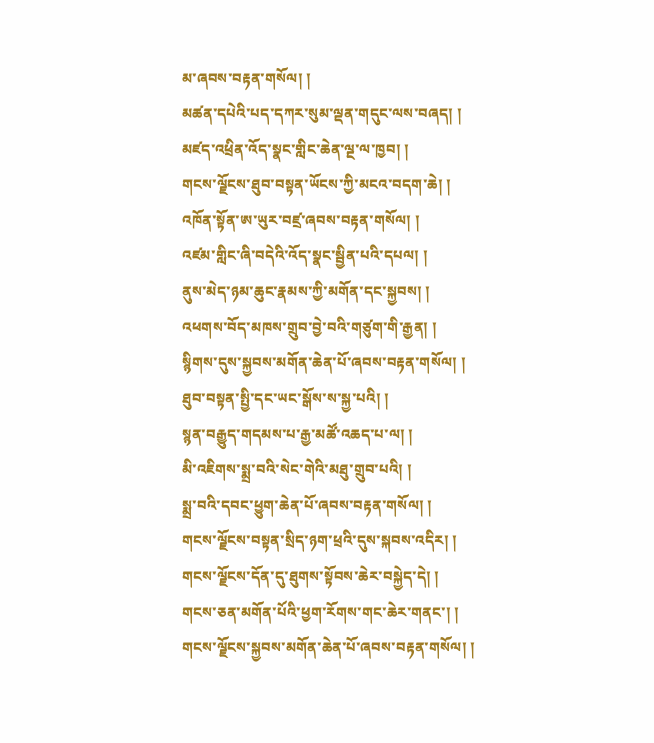མ་ཞབས་བརྟན་གསོལ། །
མཚན་དཔེའི་པད་དཀར་སུམ་ལྡན་གདུང་ལས་བཞད། །
མཛད་འཕྲིན་འོད་སྣང་གླིང་ཆེན་ལྔ་ལ་ཁྱབ། །
གངས་ལྗོངས་ཐུབ་བསྟན་ཡོངས་ཀྱི་མངའ་བདག་ཆེ། །
འཁོན་སྟོན་ཨ་ཡུར་བཛྲ་ཞབས་བརྟན་གསོལ། །
འཛམ་གླིང་ཞི་བདེའི་འོད་སྣང་སྦྱིན་པའི་དཔལ། །
ནུས་མེད་ཉམ་ཆུང་རྣམས་ཀྱི་མགོན་དང་སྐྱབས། །
འཕགས་བོད་མཁས་གྲུབ་བྱེ་བའི་གཙུག་གི་རྒྱན། །
སྙིགས་དུས་སྐྱབས་མགོན་ཆེན་པོ་ཞབས་བརྟན་གསོལ། །
ཐུབ་བསྟན་སྤྱི་དང་ཡང་སྒོས་ས་སྐྱ་པའི། །
སྙན་བརྒྱུད་གདམས་པ་རྒྱ་མཚོ་འཆད་པ་ལ། །
མི་འཇིགས་སྨྲ་བའི་སེང་གེའི་མཐུ་གྲུབ་པའི། །
སྨྲ་བའི་དབང་ཕྱུག་ཆེན་པོ་ཞབས་བརྟན་གསོལ། །
གངས་ལྗོངས་བསྟན་སྲིད་ཉག་ཕྲའི་དུས་སྐབས་འདིར། །
གངས་ལྗོངས་དོན་དུ་ཐུགས་སྟོབས་ཆེར་བསྐྱེད་དེ། །
གངས་ཅན་མགོན་པོའི་ཕྱག་རོགས་གང་ཆེར་གནང་། །
གངས་ལྗོངས་སྐྱབས་མགོན་ཆེན་པོ་ཞབས་བརྟན་གསོལ། །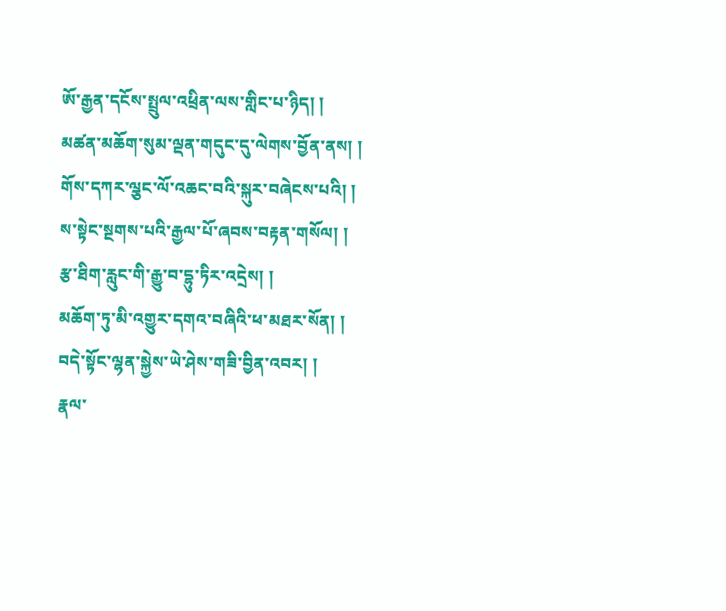ཨོ་རྒྱན་དངོས་སྤྲུལ་འཕྲིན་ལས་གླིང་པ་ཉིད། །
མཚན་མཆོག་སུམ་ལྡན་གདུང་དུ་ལེགས་བྱོན་ནས། །
གོས་དཀར་ལྕང་ལོ་འཆང་བའི་སྐུར་བཞེངས་པའི། །
ས་སྟེང་སྔགས་པའི་རྒྱལ་པོ་ཞབས་བརྟན་གསོལ། །
རྩ་ཐིག་རླུང་གི་རྒྱུ་བ་དྷུ་ཏིར་འདྲེས། །
མཆོག་ཏུ་མི་འགྱུར་དགའ་བཞིའི་ཕ་མཐར་སོན། །
བདེ་སྟོང་ལྷན་སྐྱེས་ཡེ་ཤེས་གཟི་བྱིན་འབར། །
རྣལ་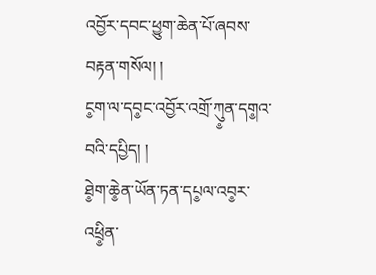འབྱོར་དབང་ཕྱུག་ཆེན་པོ་ཞབས་བརྟན་གསོལ། །
ང༵ག་ལ་དབ༵ང་འབྱོར་འགྲོ་ཀུ༵ན་དག༵འ་བའི་དཔྱིད། །
ཐེ༵ག་ཆེ༵ན་ཡོན་ཏན་དཔ༵ལ་འབ༵ར་འཕྲི༵ན་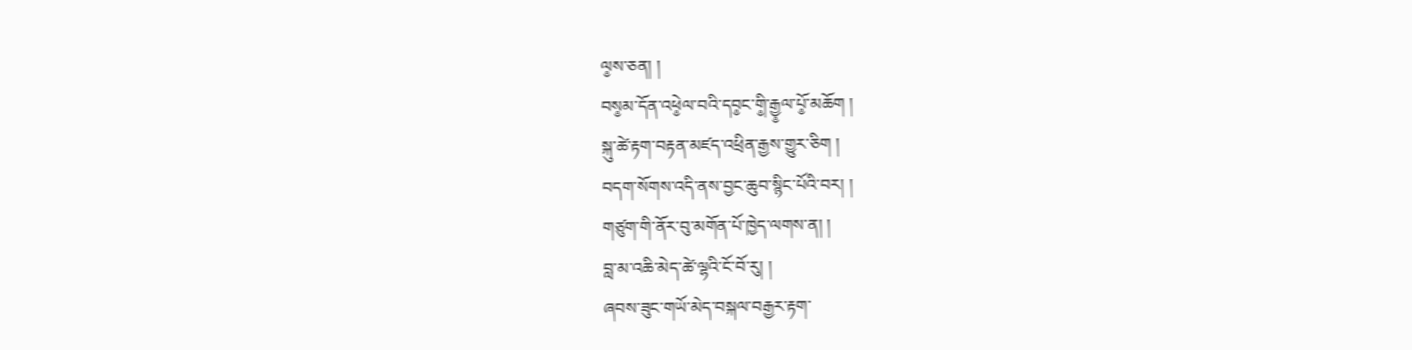ལ༵ས་ཅན། །
བས༵མ་དོན་འཕེ༵ལ་བའི་དབ༵ང་གི༵་རྒྱ༵ལ་པོ༵་མཆོག །
སྐུ་ཚེ་རྟག་བརྟན་མཛད་འཕྲིན་རྒྱས་གྱུར་ཅིག །
བདག་སོགས་འདི་ནས་བྱང་ཆུབ་སྙིང་པོའི་བར། །
གཙུག་གི་ནོར་བུ་མགོན་པོ་ཁྱེད་ལགས་ན། །
བླ་མ་འཆི་མེད་ཚེ་ལྷའི་ངོ་བོ་རུ། །
ཞབས་ཟུང་གཡོ་མེད་བསྐལ་བརྒྱར་རྟག་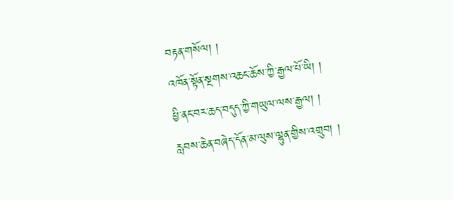བརྟན་གསོལ། །
འཁོན་སྟོན་སྔགས་འཆང་ཆོས་ཀྱི་རྒྱལ་པོ་ཡི། །
ཕྱི་ནང་བར་ཆད་བདུད་ཀྱི་གཡུལ་ལས་རྒྱལ། །
རླབས་ཆེན་བཞེད་དོན་མ་ལུས་ལྷུན་གྱིས་འགྲུབ། །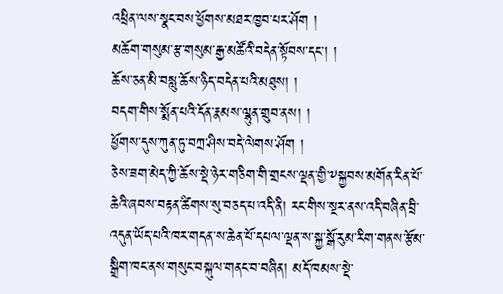འཕྲིན་ལས་སྣང་བས་ཕྱོགས་མཐར་ཁྱབ་པར་ཤོག །
མཆོག་གསུམ་རྩ་གསུམ་རྒྱ་མཚོའི་བདེན་སྟོབས་དང་། །
ཆོས་ཅན་མི་བསླུ་ཆོས་ཉིད་བདེན་པའི་མཐུས། །
བདག་གིས་སྨོན་པའི་དོན་རྣམས་ལྷུན་གྲུབ་ནས། །
ཕྱོགས་དུས་ཀུན་ཏུ་བཀྲ་ཤིས་བདེ་ལེགས་ཤོག །
ཅེས་ཟག་མེད་ཀྱི་ཆོས་སྡེ་ཉེར་གཅིག་གི་གྲངས་ལྡན་གྱི་༸སྐྱབས་མགོན་རིན་པོ་ཆེའི་ཞབས་བརྟན་ཚིགས་སུ་བཅད་པ་འདི་ནི། རང་གིས་སྔར་ནས་འདི་བཞིན་བྲི་འདུན་ཡོད་པའི་ཁར་གདན་ས་ཆེན་པོ་དཔལ་ལྡན་ས་སྐྱ་སྒོ་རུམ་རིག་གནས་རྩོམ་སྒྲིག་ཁང་ནས་གསུང་བསྐུལ་གནང་བ་བཞིན། མདོ་ཁམས་སྡེ་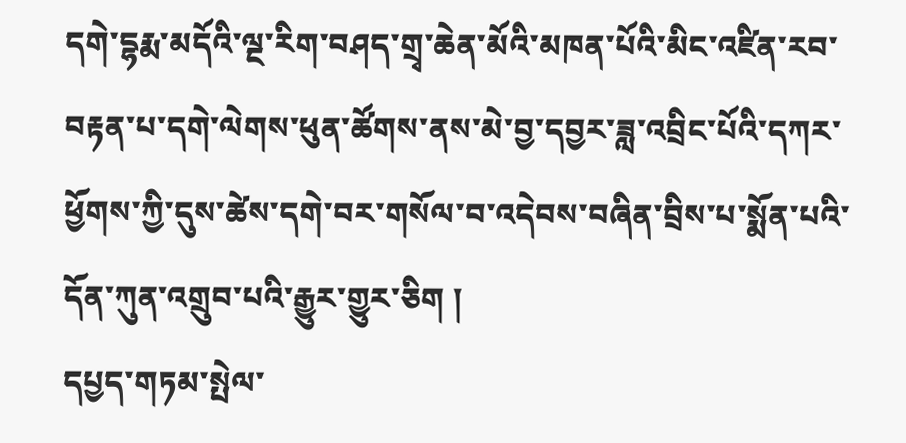དགེ་དྷརྨ་མདོའི་ལྔ་རིག་བཤད་གྲྭ་ཆེན་མོའི་མཁན་པོའི་མིང་འཛིན་རབ་བརྟན་པ་དགེ་ལེགས་ཕུན་ཚོགས་ནས་མེ་བྱ་དབྱར་ཟླ་འབྲིང་པོའི་དཀར་ཕྱོགས་ཀྱི་དུས་ཚེས་དགེ་བར་གསོལ་བ་འདེབས་བཞིན་བྲིས་པ་སྨོན་པའི་དོན་ཀུན་འགྲུབ་པའི་རྒྱུར་གྱུར་ཅིག །
དཔྱད་གཏམ་སྤེལ་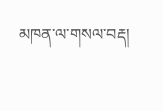མཁན་ལ་གསལ་བརྡ།